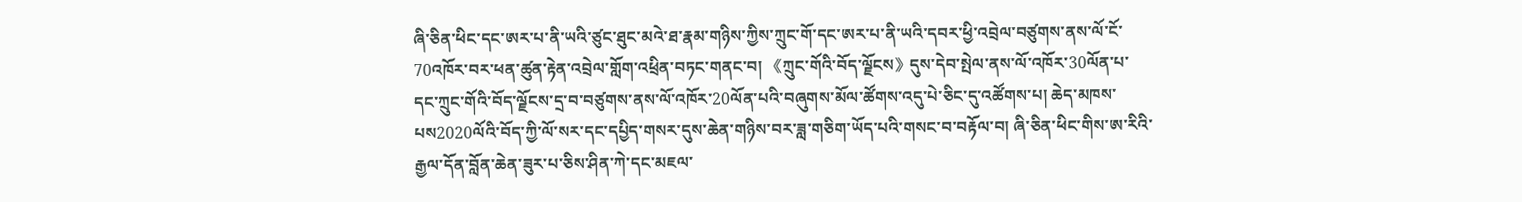ཞི་ཅིན་ཕིང་དང་ཨར་པ་ནི་ཡའི་ཙུང་ཐུང་མའེ་ཐ་རྣམ་གཉིས་ཀྱིས་ཀྲུང་གོ་དང་ཨར་པ་ནི་ཡའི་དབར་ཕྱི་འབྲེལ་བཙུགས་ནས་ལོ་ངོ་70འཁོར་བར་ཕན་ཚུན་རྟེན་འབྲེལ་གློག་འཕྲིན་བཏང་གནང་བ། 《ཀྲུང་གོའི་བོད་ལྗོངས》དུས་དེབ་སྤེལ་ནས་ལོ་འཁོར་30ལོན་པ་དང་ཀྲུང་གོའི་བོད་ལྗོངས་དྲ་བ་བཙུགས་ནས་ལོ་འཁོར་20ལོན་པའི་བཞུགས་མོལ་ཚོགས་འདུ་པེ་ཅིང་དུ་འཚོགས་པ། ཆེད་མཁས་པས2020ལོའི་བོད་ཀྱི་ལོ་སར་དང་དཔྱིད་གསར་དུས་ཆེན་གཉིས་བར་ཟླ་གཅིག་ཡོད་པའི་གསང་བ་བརྟོལ་བ། ཞི་ཅིན་ཕིང་གིས་ཨ་རིའི་རྒྱལ་དོན་བློན་ཆེན་ཟུར་པ་ཅིས་ཤིན་ཀེ་དང་མཇལ་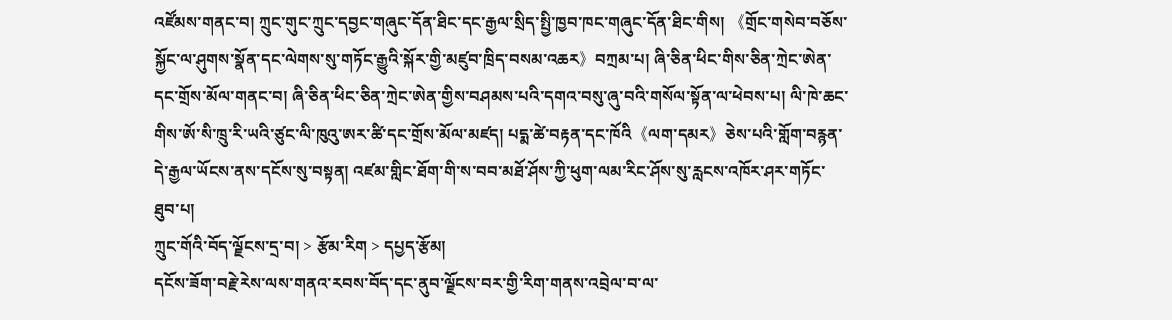འཛོམས་གནང་བ། ཀྲུང་གུང་ཀྲུང་དབྱང་གཞུང་དོན་ཐིང་དང་རྒྱལ་སྲིད་སྤྱི་ཁྱབ་ཁང་གཞུང་དོན་ཐིང་གིས། 《གྲོང་གསེབ་བཅོས་སྐྱོང་ལ་ཤུགས་སྣོན་དང་ལེགས་སུ་གཏོང་རྒྱུའི་སྐོར་གྱི་མཛུབ་ཁྲིད་བསམ་འཆར》བཀྲམ་པ། ཞི་ཅིན་ཕིང་གིས་ཅིན་ཀྲེང་ཨེན་དང་གྲོས་མོལ་གནང་བ། ཞི་ཅིན་ཕིང་ཅིན་ཀྲེང་ཨེན་གྱིས་བཤམས་པའི་དགའ་བསུ་ཞུ་བའི་གསོལ་སྟོན་ལ་ཕེབས་པ། ལི་ཁེ་ཆང་གིས་ཨོ་སི་ཁྲུ་རི་ཡའི་ཙུང་ལི་ཁུའུ་ཨར་ཚི་དང་གྲོས་མོལ་མཛད། པདྨ་ཚེ་བརྟན་དང་ཁོའི《ལག་དམར》ཅེས་པའི་གློག་བརྙན་དེ་རྒྱལ་ཡོངས་ནས་དངོས་སུ་བསྟན། འཛམ་གླིང་ཐོག་གི་ས་བབ་མཐོ་ཤོས་ཀྱི་ཕུག་ལམ་རིང་ཤོས་སུ་རླངས་འཁོར་ཤར་གཏོང་ཐུབ་པ།
ཀྲུང་གོའི་བོད་ལྗོངས་དྲ་བ། > རྩོམ་རིག > དཔྱད་རྩོམ།
དངོས་ཟོག་བརྗེ་རེས་ལས་གནའ་རབས་བོད་དང་ནུབ་ལྗོངས་བར་གྱི་རིག་གནས་འབྲེལ་བ་ལ་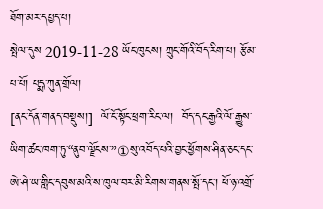ཐོག་མར་དཔྱད་པ།
སྤེལ་དུས 2019-11-28 ཡོང་ཁུངས། ཀྲུང་གོའི་བོད་རིག་པ། རྩོམ་པ་པོ། པདྨ་ཀུན་གྲོལ།
[ནང་དོན་གནད་བསྡུས།]  ལོ་ངོ་སྟོང་ཕྲག་རིང་ལ།  བོད་དང་རྒྱའི་ལོ་རྒྱུས་ཡིག་ཚང་ཁག་ཏུ་“ནུབ་ལྗོངས་”①སུ་འབོད་པའི་བྱང་ཕྱོགས་ཤིན་ཅང་དང་ཨེ་ཤེ་ཡ་གླིང་དབུས་མའི་ས་ཁུལ་བར་མི་རིགས་གནས་སྤོ་དང་། ཕོ་ཉ་འགྲོ་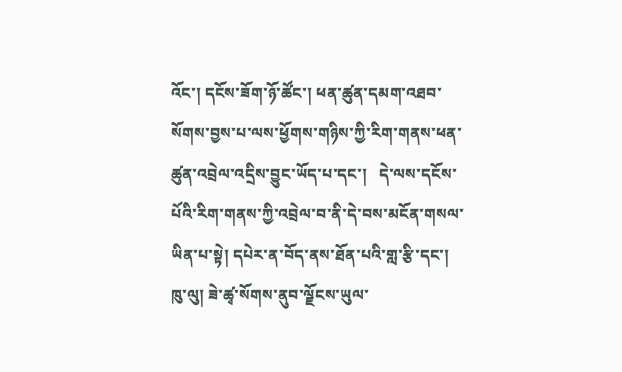འོང་། དངོས་ཟོག་ཉོ་ཚོང་། ཕན་ཚུན་དམག་འཐབ་སོགས་བྱས་པ་ལས་ཕྱོགས་གཉིས་ཀྱི་རིག་གནས་ཕན་ཚུན་འབྲེལ་འདྲིས་བྱུང་ཡོད་པ་དང་།   དེ་ལས་དངོས་པོའི་རིག་གནས་ཀྱི་འབྲེལ་བ་ནི་དེ་བས་མངོན་གསལ་ཡིན་པ་སྟེ། དཔེར་ན་བོད་ནས་ཐོན་པའི་གླ་རྩི་དང་། ཁུ་ལུ། ཟེ་ཚྭ་སོགས་ནུབ་ལྗོངས་ཡུལ་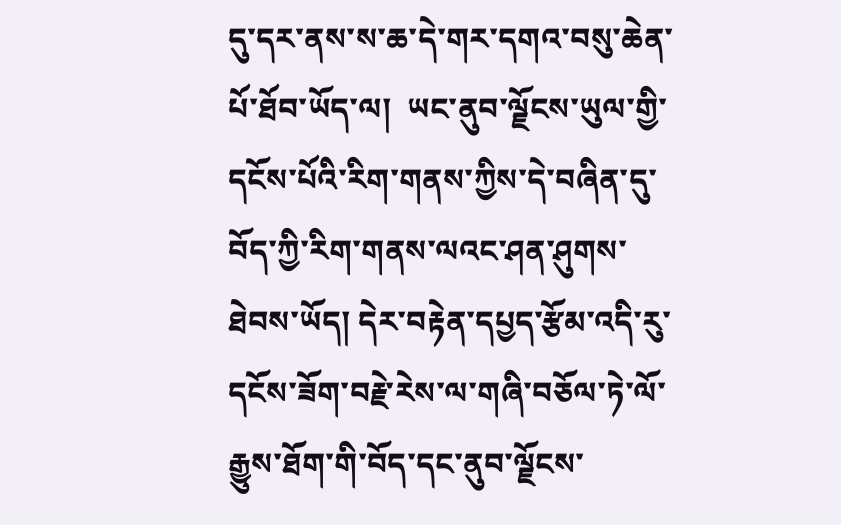དུ་དར་ནས་ས་ཆ་དེ་གར་དགའ་བསུ་ཆེན་པོ་ཐོབ་ཡོད་ལ།  ཡང་ནུབ་ལྗོངས་ཡུལ་གྱི་དངོས་པོའི་རིག་གནས་ཀྱིས་དེ་བཞིན་དུ་བོད་ཀྱི་རིག་གནས་ལའང་ཤན་ཤུགས་ཐེབས་ཡོད། དེར་བརྟེན་དཔྱད་རྩོམ་འདི་རུ་དངོས་ཟོག་བརྗེ་རེས་ལ་གཞི་བཅོལ་ཏེ་ལོ་རྒྱུས་ཐོག་གི་བོད་དང་ནུབ་ལྗོངས་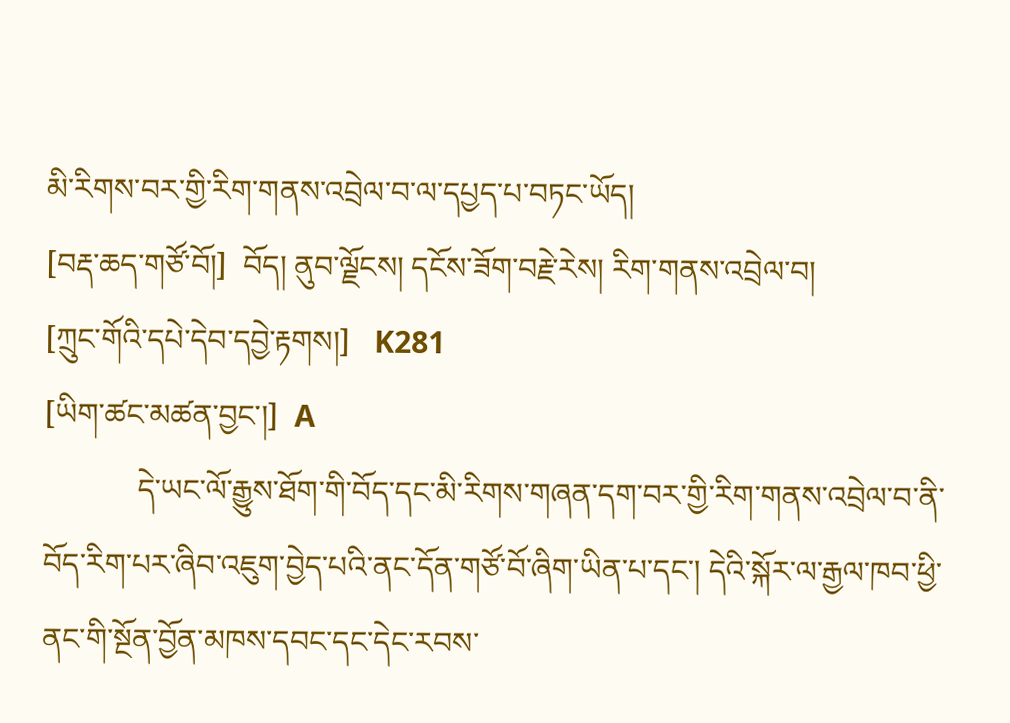མི་རིགས་བར་གྱི་རིག་གནས་འབྲེལ་བ་ལ་དཔྱད་པ་བཏང་ཡོད།
[བརྡ་ཆད་གཙོ་བོ།]  བོད། ནུབ་ལྗོངས། དངོས་ཟོག་བརྗེ་རེས། རིག་གནས་འབྲེལ་བ།
[ཀྲུང་གོའི་དཔེ་དེབ་དབྱེ་རྟགས།]   K281
[ཡིག་ཚང་མཚན་བྱང་།]  A
            དེ་ཡང་ལོ་རྒྱུས་ཐོག་གི་བོད་དང་མི་རིགས་གཞན་དག་བར་གྱི་རིག་གནས་འབྲེལ་བ་ནི་བོད་རིག་པར་ཞིབ་འཇུག་བྱེད་པའི་ནང་དོན་གཙོ་བོ་ཞིག་ཡིན་པ་དང་། དེའི་སྐོར་ལ་རྒྱལ་ཁབ་ཕྱི་ནང་གི་སྔོན་བྱོན་མཁས་དབང་དང་དེང་རབས་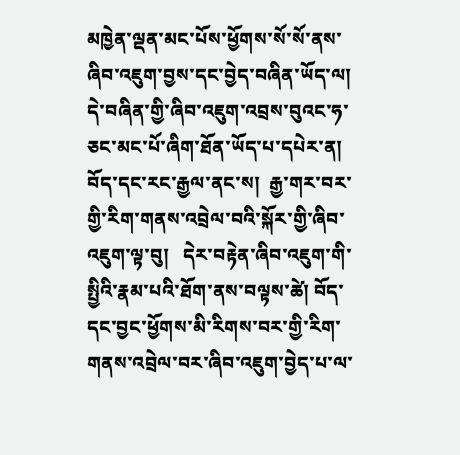མཁྱེན་ལྡན་མང་པོས་ཕྱོགས་སོ་སོ་ནས་ཞིབ་འཇུག་བྱས་དང་བྱེད་བཞིན་ཡོད་ལ།   དེ་བཞིན་གྱི་ཞིབ་འཇུག་འབྲས་བུའང་ཧ་ཅང་མང་པོ་ཞིག་ཐོན་ཡོད་པ་དཔེར་ན།  བོད་དང་རང་རྒྱལ་ནང་ས།  རྒྱ་གར་བར་གྱི་རིག་གནས་འབྲེལ་བའི་སྐོར་གྱི་ཞིབ་འཇུག་ལྟ་བུ།   དེར་བརྟེན་ཞིབ་འཇུག་གི་སྤྱིའི་རྣམ་པའི་ཐོག་ནས་བལྟས་ཚེ། བོད་དང་བྱང་ཕྱོགས་མི་རིགས་བར་གྱི་རིག་གནས་འབྲེལ་བར་ཞིབ་འཇུག་བྱེད་པ་ལ་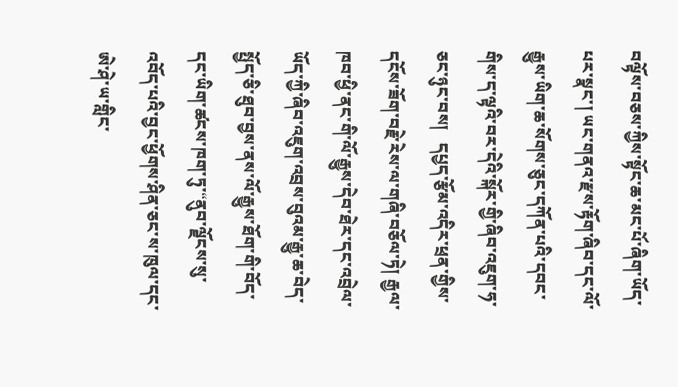བལྟོས་བཅས་ཀྱིས་སྟོང་ཆ་མང་པོ་ཞིག་ཡོད་པར་སྣང་། ཡང་གནའ་རྫས་རྟོག་ཞིབ་དང་ལོ་རྒྱུས་ཡིག་ཆ་སོགས་ཅུང་དཀོན་པའི་དབང་གིས་ད་ལྟའི་བར་དེའི་སྐོར་གྱི་ཞིབ་འཇུག་ཧ་ཅང་ཉུང་བས།   དཔྱད་རྩོམ་འདིར་ཕྲན་གྱིས་དངོས་ཟོག་བརྗེ་རེས་ལ་གཞི་བཅོལ་ཏེ། རྒྱལ་ཁབ་ཕྱི་ནང་གི་ལོ་རྒྱུས་དེབ་ཐེར་དང་འབྲེལ་ཡོད་ཀྱི་ཞིབ་འཇུག་འབྲས་བུའམ་རྒྱུ་ཆ་བེད་སྤྱོད་ཅི་ཐུབ་བྱས་ནས་ལོ་རྒྱུས་ཐོག་གི་བོད་དང་ཡིག་ཚངས་ཁག་ཏུ་“ནུབ་ལྗོངས་སུ་འབོད་པའི་བྱང་ཕྱོགས་ཤིན་ཅང་ས་ཁུལ་དང་ཨེ་ཤེ་ཡ་གླིང་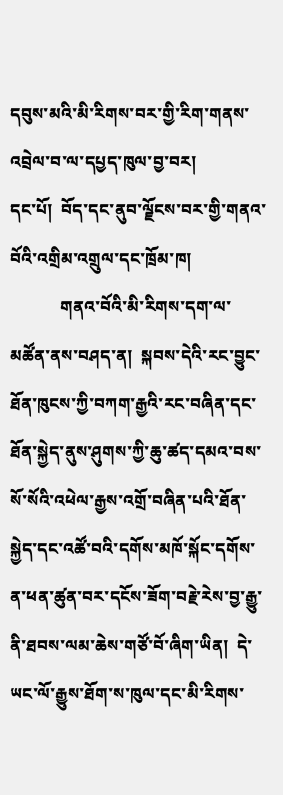དབུས་མའི་མི་རིགས་བར་གྱི་རིག་གནས་འབྲེལ་བ་ལ་དཔྱད་ཁུལ་བྱ་བར།
དང་པོ།  བོད་དང་ནུབ་ལྗོངས་བར་གྱི་གནའ་བོའི་འགྲིམ་འགྲུལ་དང་ཁྲོམ་ཁ།
            གནའ་བོའི་མི་རིགས་དག་ལ་མཚོན་ནས་བཤད་ན།  སྐབས་དེའི་རང་བྱུང་ཐོན་ཁུངས་ཀྱི་བཀག་རྒྱའི་རང་བཞིན་དང་ཐོན་སྐྱེད་ནུས་ཤུགས་ཀྱི་ཆུ་ཚད་དམའ་བས་སོ་སོའི་འཕེལ་རྒྱས་འགྲོ་བཞིན་པའི་ཐོན་སྐྱེད་དང་འཚོ་བའི་དགོས་མཁོ་སྐོང་དགོས་ན་ཕན་ཚུན་བར་དངོས་ཟོག་བརྗེ་རེས་བྱ་རྒྱུ་ནི་ཐབས་ལམ་ཆེས་གཙོ་བོ་ཞིག་ཡིན།  དེ་ཡང་ལོ་རྒྱུས་ཐོག་ས་ཁུལ་དང་མི་རིགས་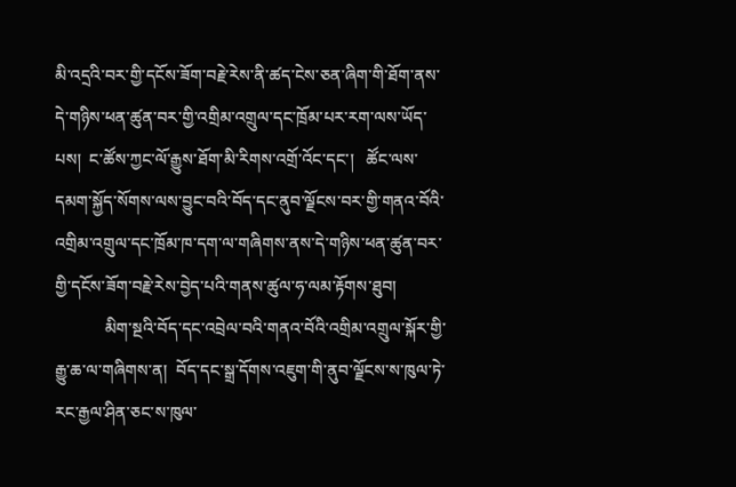མི་འདྲའི་བར་གྱི་དངོས་ཟོག་བརྗེ་རེས་ནི་ཚད་ངེས་ཅན་ཞིག་གི་ཐོག་ནས་དེ་གཉིས་ཕན་ཚུན་བར་གྱི་འགྲིམ་འགྲུལ་དང་ཁྲོམ་པར་རག་ལས་ཡོད་པས།  ང་ཚོས་ཀྱང་ལོ་རྒྱུས་ཐོག་མི་རིགས་འགྲོ་འོང་དང་།   ཚོང་ལས་དམག་སྐྱོད་སོགས་ལས་བྱུང་བའི་བོད་དང་ནུབ་ལྗོངས་བར་གྱི་གནའ་བོའི་འགྲིམ་འགྲུལ་དང་ཁྲོམ་ཁ་དག་ལ་གཞིགས་ནས་དེ་གཉིས་ཕན་ཚུན་བར་གྱི་དངོས་ཟོག་བརྗེ་རེས་བྱེད་པའི་གནས་ཚུལ་ཧ་ལམ་རྟོགས་ཐུབ།
            མིག་སྔའི་བོད་དང་འབྲེལ་བའི་གནའ་བོའི་འགྲིམ་འགྲུལ་སྐོར་གྱི་རྒྱུ་ཆ་ལ་གཞིགས་ན།  བོད་དང་སྒྲ་དོགས་འཇུག་གི་ནུབ་ལྗོངས་ས་ཁུལ་ཏེ་རང་རྒྱལ་ཤིན་ཅང་ས་ཁུལ་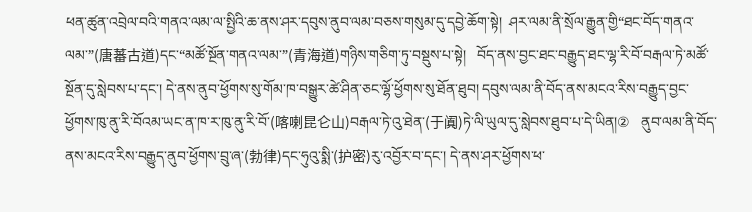ཕན་ཚུན་འབྲེལ་བའི་གནའ་ལམ་ལ་སྤྱིའི་ཆ་ནས་ཤར་དབུས་ནུབ་ལམ་བཅས་གསུམ་དུ་དབྱེ་ཆོག་སྟེ།  ཤར་ལམ་ནི་སྲོལ་རྒྱུན་གྱི“ཐང་བོད་གནའ་ལམ་”(唐蕃古道)དང་“མཚོ་སྔོན་གནའ་ལམ་”(青海道)གཉིས་གཅིག་ཏུ་བསྡུས་པ་སྟེ།   བོད་ནས་བྱང་ཐང་བརྒྱུད་ཐང་ལྷ་རི་བོ་བརྒལ་ཏེ་མཚོ་སྔོན་དུ་སླེབས་པ་དང་། དེ་ནས་ནུབ་ཕྱོགས་སུ་གོམ་ཁ་བསྒྱུར་ཚེ་ཤིན་ཅང་ལྷོ་ཕྱོགས་སུ་ཐོན་ཐུབ། དབུས་ལམ་ནི་བོད་ནས་མངའ་རིས་བརྒྱུད་བྱང་ཕྱོགས་ཁུ་ནུ་རི་བོའམ་ཡང་ན་ཁ་ར་ཁུ་ནུ་རི་བོ་(喀喇昆仑山)བརྒལ་ཏེ་འུ་ཐེན་(于阗)ཏེ་ལི་ཡུལ་དུ་སླེབས་ཐུབ་པ་དེ་ཡིན།②   ནུབ་ལམ་ནི་བོད་ནས་མངའ་རིས་བརྒྱུད་ནུབ་ཕྱོགས་བྲུ་ཞ་(勃律)དང་ཧུའུ་སྨི་(护密)རུ་འབྱོར་བ་དང་། དེ་ནས་ཤར་ཕྱོགས་ཕ་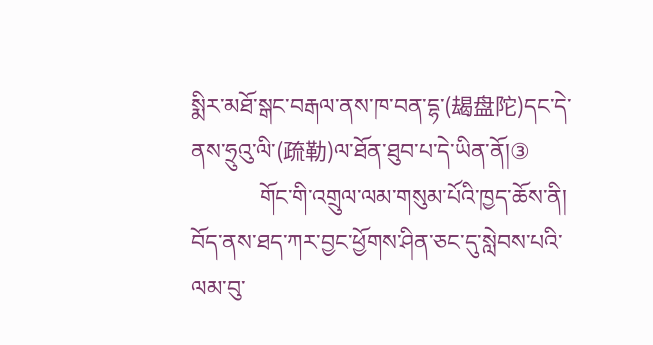སྨིར་མཐོ་སྒང་བརྒལ་ནས་ཁ་བན་དྷ་(朅盘陀)དང་དེ་ནས་ཧྲུའུ་ལི་(疏勒)ལ་ཐོན་ཐུབ་པ་དེ་ཡིན་ནོ།③
            གོང་གི་འགྲུལ་ལམ་གསུམ་པོའི་ཁྱད་ཆོས་ནི།  བོད་ནས་ཐད་ཀར་བྱང་ཕྱོགས་ཤིན་ཅང་དུ་སླེབས་པའི་ལམ་བུ་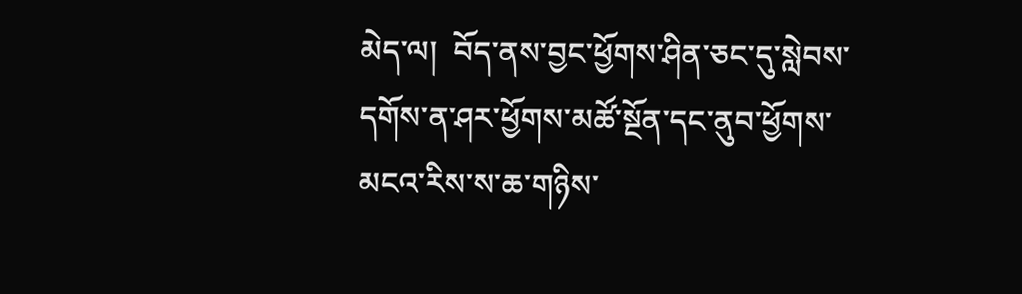མེད་ལ།  བོད་ནས་བྱང་ཕྱོགས་ཤིན་ཅང་དུ་སླེབས་དགོས་ན་ཤར་ཕྱོགས་མཚོ་སྔོན་དང་ནུབ་ཕྱོགས་མངའ་རིས་ས་ཆ་གཉིས་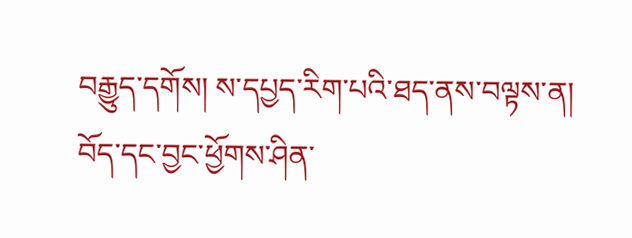བརྒྱུད་དགོས། ས་དཔྱད་རིག་པའི་ཐད་ནས་བལྟས་ན། བོད་དང་བྱང་ཕྱོགས་ཤིན་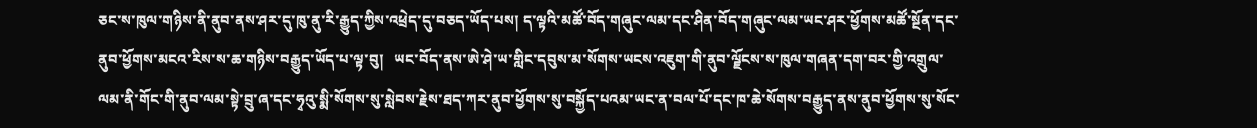ཅང་ས་ཁུལ་གཉིས་ནི་ནུབ་ནས་ཤར་དུ་ཁུ་ནུ་རི་རྒྱུད་ཀྱིས་འཕྲེད་དུ་བཅད་ཡོད་པས། ད་ལྟའི་མཚོ་བོད་གཞུང་ལམ་དང་ཤིན་བོད་གཞུང་ལམ་ཡང་ཤར་ཕྱོགས་མཚོ་སྔོན་དང་ནུབ་ཕྱོགས་མངའ་རིས་ས་ཆ་གཉིས་བརྒྱུད་ཡོད་པ་ལྟ་བུ།   ཡང་བོད་ནས་ཨེ་ཤེ་ཡ་གླིང་དབུས་མ་སོགས་ཡངས་འཇུག་གི་ནུབ་ལྗོངས་ས་ཁུལ་གཞན་དག་བར་གྱི་འགྲུལ་ལམ་ནི་གོང་གི་ནུབ་ལམ་སྟེ་བྲུ་ཞ་དང་ཧྭའུ་སྨི་སོགས་སུ་སླེབས་རྗེས་ཐད་ཀར་ནུབ་ཕྱོགས་སུ་བསྐྱོད་པའམ་ཡང་ན་བལ་པོ་དང་ཁ་ཆེ་སོགས་བརྒྱུད་ནས་ནུབ་ཕྱོགས་སུ་སོང་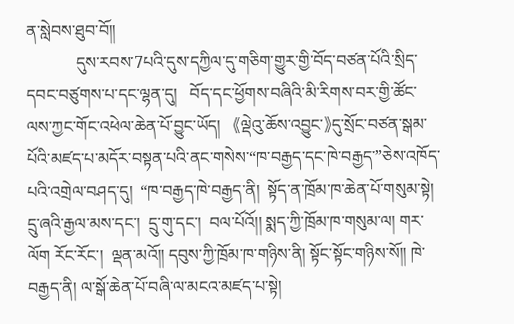ན་སླེབས་ཐུབ་བོ།།
            དུས་རབས་7པའི་དུས་དཀྱིལ་དུ་གཅིག་གྱུར་གྱི་བོད་བཙན་པོའི་སྲིད་དབང་བཙུགས་པ་དང་ལྷན་དུ།   བོད་དང་ཕྱོགས་བཞིའི་མི་རིགས་བར་གྱི་ཚོང་ལས་ཀྱང་གོང་འཕེལ་ཆེན་པོ་བྱུང་ཡོད།   《ལྡེའུ་ཆོས་འབྱུང་》དུ་སྲོང་བཙན་སྒམ་པོའི་མཛད་པ་མདོར་བསྟན་པའི་ནང་གསེས་“ཁ་བརྒྱད་དང་ཁེ་བརྒྱད་”ཅེས་འཁོད་པའི་འགྲེལ་བཤད་དུ།  “ཁ་བརྒྱད་ཁེ་བརྒྱད་ནི།  སྟོད་ན་ཁྲོམ་ཁ་ཆེན་པོ་གསུམ་སྟེ།  དྲུ་ཞའི་རྒྱལ་མས་དང་།  དྲུ་གུ་དང་།  བལ་པོའོ།། སྨད་ཀྱི་ཁྲོམ་ཁ་གསུམ་ལ། གར་ལོག རོང་རོང་།  ལྡན་མའོ།། དབུས་ཀྱི་ཁྲོམ་ཁ་གཉིས་ནི། སྟོང་སྟོང་གཉིས་སོ།། ཁེ་བརྒྱད་ནི། ལ་སྒོ་ཆེན་པོ་བཞི་ལ་མངའ་མཛད་པ་སྟེ།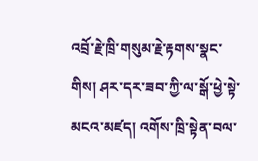འབྲོ་རྗེ་ཁྲི་གསུམ་རྗེ་རྟགས་སྣང་གིས། ཤར་དར་ཟབ་ཀྱི་ལ་སྒོ་ཕྱེ་སྟེ་མངའ་མཛད། འགོས་ཁྲི་སྟེན་བལ་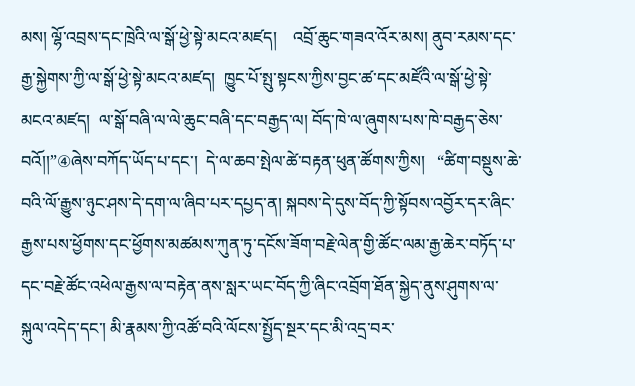མས། ལྷོ་འབྲས་དང་ཁྲེའི་ལ་སྒོ་ཕྱེ་སྟེ་མངའ་མཛད།    འབྲོ་ཆུང་གཟའ་འོར་མས། ནུབ་རམས་དང་རྒྱ་སྐྱེགས་ཀྱི་ལ་སྒོ་ཕྱེ་སྟེ་མངའ་མཛད།  ཁྱུང་པོ་སྤུ་སྟངས་ཀྱིས་བྱང་ཚ་དང་མཛོའི་ལ་སྒོ་ཕྱེ་སྟེ་མངའ་མཛད།  ལ་སྒོ་བཞི་ལ་ལེ་ཆུང་བཞི་དང་བརྒྱད་ལ། བོད་ཁེ་ལ་ཞུགས་པས་ཁེ་བརྒྱད་ཅེས་བའོ།།”④ཞེས་བཀོད་ཡོད་པ་དང་།  དེ་ལ་ཆབ་སྤེལ་ཚེ་བརྟན་ཕུན་ཚོགས་ཀྱིས།   “ཚིག་བསྡུས་ཆེ་བའི་ལོ་རྒྱུས་ཉུང་ཤས་དེ་དག་ལ་ཞིབ་པར་དཔྱད་ན། སྐབས་དེ་དུས་བོད་ཀྱི་སྟོབས་འབྱོར་དར་ཞིང་རྒྱས་པས་ཕྱོགས་དང་ཕྱོགས་མཚམས་ཀུན་ཏུ་དངོས་ཟོག་བརྗེ་ལེན་གྱི་ཚོང་ལམ་རྒྱ་ཆེར་བཏོད་པ་དང་བརྗེ་ཚོང་འཕེལ་རྒྱས་ལ་བརྟེན་ནས་སླར་ཡང་བོད་ཀྱི་ཞིང་འབྲོག་ཐོན་སྐྱེད་ནུས་ཤུགས་ལ་སྐུལ་འདེད་དང་། མི་རྣམས་ཀྱི་འཚོ་བའི་ལོངས་སྤྱོད་སྔར་དང་མི་འདྲ་བར་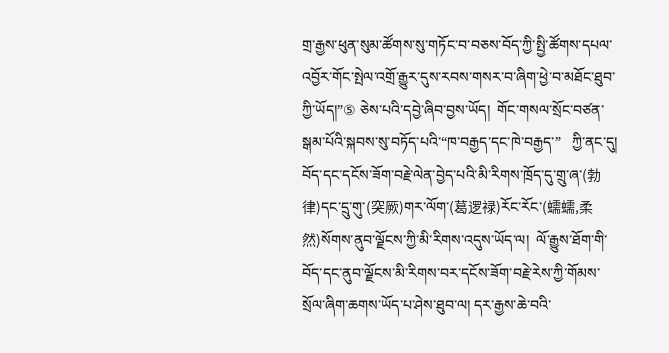གྲ་རྒྱས་ཕུན་སུམ་ཚོགས་སུ་གཏོང་བ་བཅས་བོད་ཀྱི་སྤྱི་ཚོགས་དཔལ་འབྱོར་གོང་སྤེལ་འགྲོ་རྒྱུར་དུས་རབས་གསར་བ་ཞིག་ཕྱེ་བ་མཐོང་ཐུབ་ཀྱི་ཡོད།”⑤ ཅེས་པའི་དབྱེ་ཞིབ་བྱས་ཡོད།  གོང་གསལ་སྲོང་བཙན་སྒམ་པོའི་སྐབས་སུ་བཏོད་པའི་“ཁ་བརྒྱད་དང་ཁེ་བརྒྱད་”   ཀྱི་ནང་དུ། བོད་དང་དངོས་ཟོག་བརྗེ་ལེན་བྱེད་པའི་མི་རིགས་ཁྲོད་དུ་གྲུ་ཞ་(勃律)དང་དྲུ་གུ་(突厥)གར་ལོག་(葛逻禄)རོང་རོང་(蠕蠕,柔然)སོགས་ནུབ་ལྗོངས་ཀྱི་མི་རིགས་འདུས་ཡོད་ལ།  ལོ་རྒྱུས་ཐོག་གི་བོད་དང་ནུབ་ལྗོངས་མི་རིགས་བར་དངོས་ཟོག་བརྗེ་རེས་ཀྱི་གོམས་སྲོལ་ཞིག་ཆགས་ཡོད་པ་ཤེས་ཐུབ་ལ། དར་རྒྱས་ཆེ་བའི་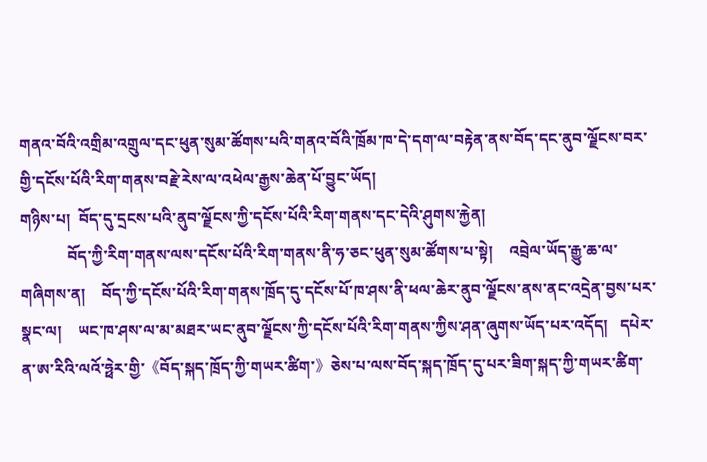གནའ་བོའི་འགྲིམ་འགྲུལ་དང་ཕུན་སུམ་ཚོགས་པའི་གནའ་བོའི་ཁྲོམ་ཁ་དེ་དག་ལ་བརྟེན་ནས་བོད་དང་ནུབ་ལྗོངས་བར་གྱི་དངོས་པོའི་རིག་གནས་བརྗེ་རེས་ལ་འཕེལ་རྒྱས་ཆེན་པོ་བྱུང་ཡོད།
གཉིས་པ།  བོད་དུ་དྲངས་པའི་ནུབ་ལྗོངས་ཀྱི་དངོས་པོའི་རིག་གནས་དང་དེའི་ཤུགས་རྐྱེན།
            བོད་ཀྱི་རིག་གནས་ལས་དངོས་པོའི་རིག་གནས་ནི་ཧ་ཅང་ཕུན་སུམ་ཚོགས་པ་སྟེ།    འབྲེལ་ཡོད་རྒྱུ་ཆ་ལ་གཞིགས་ན།    བོད་ཀྱི་དངོས་པོའི་རིག་གནས་ཁྲོད་དུ་དངོས་པོ་ཁ་ཤས་ནི་ཕལ་ཆེར་ནུབ་ལྗོངས་ནས་ནང་འདྲེན་བྱས་པར་སྣང་ལ།    ཡང་ཁ་ཤས་ལ་མ་མཐར་ཡང་ནུབ་ལྗོངས་ཀྱི་དངོས་པོའི་རིག་གནས་ཀྱིས་ཤན་ཞུགས་ཡོད་པར་འདོད།   དཔེར་ན་ཨ་རིའི་ལའོ་ཧྥེར་གྱི་《བོད་སྐད་ཁྲོད་ཀྱི་གཡར་ཚིག་》ཅེས་པ་ལས་བོད་སྐད་ཁྲོད་དུ་པར་ཟིག་སྐད་ཀྱི་གཡར་ཚིག་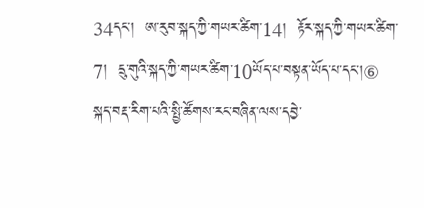34དང་།  ཨ་རུབ་སྐད་ཀྱི་གཡར་ཚིག་14།  རྟོར་སྐད་ཀྱི་གཡར་ཚིག་7།  དྲུ་གུའི་སྐད་ཀྱི་གཡར་ཚིག་10ཡོད་པ་བསྟན་ཡོད་པ་དང་།⑥  སྐད་བརྡ་རིག་པའི་སྤྱི་ཚོགས་རང་བཞིན་ལས་དབྱེ་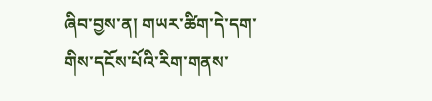ཞིབ་བྱས་ན། གཡར་ཚིག་དེ་དག་གིས་དངོས་པོའི་རིག་གནས་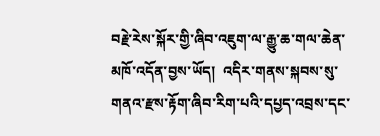བརྗེ་རེས་སྐོར་གྱི་ཞིབ་འཇུག་ལ་རྒྱུ་ཆ་གལ་ཆེན་མཁོ་འདོན་བྱས་ཡོད།  འདིར་གནས་སྐབས་སུ་གནའ་རྫས་རྟོག་ཞིབ་རིག་པའི་དཔྱད་འབྲས་དང་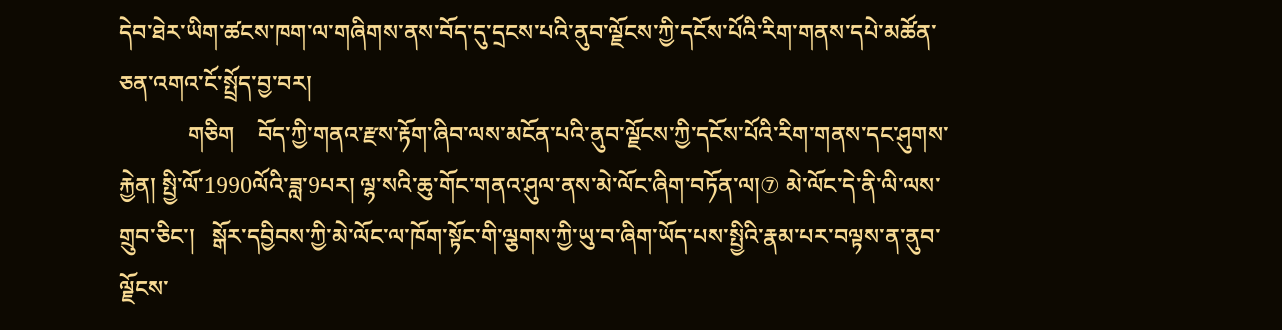དེབ་ཐེར་ཡིག་ཚངས་ཁག་ལ་གཞིགས་ནས་བོད་དུ་དྲངས་པའི་ནུབ་ལྗོངས་ཀྱི་དངོས་པོའི་རིག་གནས་དཔེ་མཚོན་ཅན་འགའ་ངོ་སྤྲོད་བྱ་བར།
            གཅིག    བོད་ཀྱི་གནའ་རྫས་རྟོག་ཞིབ་ལས་མངོན་པའི་ནུབ་ལྗོངས་ཀྱི་དངོས་པོའི་རིག་གནས་དང་ཤུགས་རྐྱེན། སྤྱི་ལོ་1990ལོའི་ཟླ་9པར། ལྷ་སའི་ཆུ་གོང་གནའ་ཤུལ་ནས་མེ་ལོང་ཞིག་བཏོན་ལ།⑦ མེ་ལོང་དེ་ནི་ལི་ལས་གྲུབ་ཅིང་།   སྒོར་དབྱིབས་ཀྱི་མེ་ལོང་ལ་ཁོག་སྟོང་གི་ལྕགས་ཀྱི་ཡུ་བ་ཞིག་ཡོད་པས་སྤྱིའི་རྣམ་པར་བལྟས་ན་ནུབ་ལྗོངས་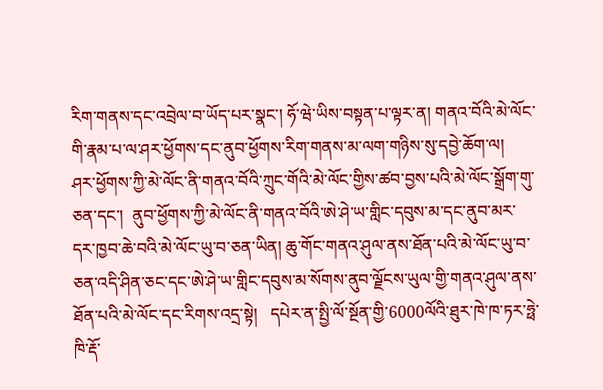རིག་གནས་དང་འབྲེལ་བ་ཡོད་པར་སྣང་། ཧོ་ཝེ་ཡིས་བསྟན་པ་ལྟར་ན། གནའ་བོའི་མེ་ལོང་གི་རྣམ་པ་ལ་ཤར་ཕྱོགས་དང་ནུབ་ཕྱོགས་རིག་གནས་མ་ལག་གཉིས་སུ་དབྱེ་ཆོག་ལ།   ཤར་ཕྱོགས་ཀྱི་མེ་ལོང་ནི་གནའ་བོའི་ཀྲུང་གོའི་མེ་ལོང་གྱིས་ཚབ་བྱས་པའི་མེ་ལོང་སྒྲོག་གུ་ཅན་དང་།  ནུབ་ཕྱོགས་ཀྱི་མེ་ལོང་ནི་གནའ་བོའི་ཨེ་ཤེ་ཡ་གླིང་དབུས་མ་དང་ནུབ་མར་དར་ཁྱབ་ཆེ་བའི་མེ་ལོང་ཡུ་བ་ཅན་ཡིན། ཆུ་གོང་གནའ་ཤུལ་ནས་ཐོན་པའི་མེ་ལོང་ཡུ་བ་ཅན་འདི་ཤིན་ཅང་དང་ཨེ་ཤེ་ཡ་གླིང་དབུས་མ་སོགས་ནུབ་ལྗོངས་ཡུལ་གྱི་གནའ་ཤུལ་ནས་ཐོན་པའི་མེ་ལོང་དང་རིགས་འདྲ་སྟེ།   དཔེར་ན་སྤྱི་ལོ་སྔོན་གྱི་6000ལོའི་ཐུར་ཁེ་ཁ་ཏར་ཧྥེ་ཁི་རྡོ་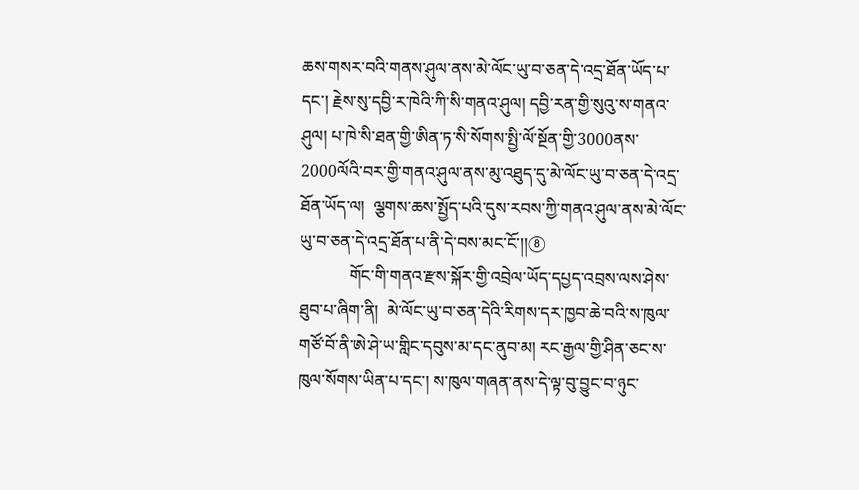ཆས་གསར་བའི་གནས་ཤུལ་ནས་མེ་ལོང་ཡུ་བ་ཅན་དེ་འདྲ་ཐོན་ཡོད་པ་དང་། རྗེས་སུ་དབྱི་ར་ཁེའི་ཀི་སི་གནའ་ཤུལ། དབྱི་རན་གྱི་སུའུ་ས་གནའ་ཤུལ། པ་ཁེ་སི་ཐན་གྱི་ཨིན་ཏ་སི་སོགས་སྤྱི་ལོ་སྔོན་གྱི་3000ནས་2000ལོའི་བར་གྱི་གནའ་ཤུལ་ནས་མུ་འཐུད་དུ་མེ་ལོང་ཡུ་བ་ཅན་དེ་འདྲ་ཐོན་ཡོད་ལ།  ལྕགས་ཆས་སྤྱོད་པའི་དུས་རབས་ཀྱི་གནའ་ཤུལ་ནས་མེ་ལོང་ཡུ་བ་ཅན་དེ་འདྲ་ཐོན་པ་ནི་དེ་བས་མང་ངོ་།།⑧
            གོང་གི་གནའ་རྫས་སྐོར་གྱི་འབྲེལ་ཡོད་དཔྱད་འབྲས་ལས་ཤེས་ཐུབ་པ་ཞིག་ནི།  མེ་ལོང་ཡུ་བ་ཅན་དེའི་རིགས་དར་ཁྱབ་ཆེ་བའི་ས་ཁུལ་གཙོ་བོ་ནི་ཨེ་ཤེ་ཡ་གླིང་དབུས་མ་དང་ནུབ་མ། རང་རྒྱལ་གྱི་ཤིན་ཅང་ས་ཁུལ་སོགས་ཡིན་པ་དང་། ས་ཁུལ་གཞན་ནས་དེ་ལྟ་བུ་བྱུང་བ་ཉུང་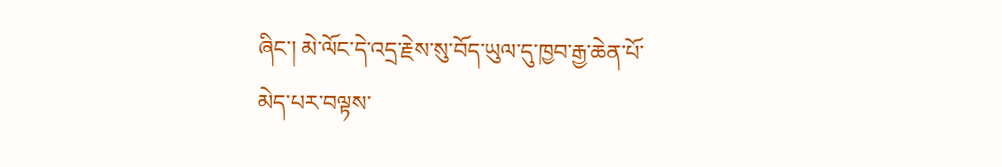ཞིང་། མེ་ལོང་དེ་འདྲ་རྗེས་སུ་བོད་ཡུལ་དུ་ཁྱབ་རྒྱ་ཆེན་པོ་མེད་པར་བལྟས་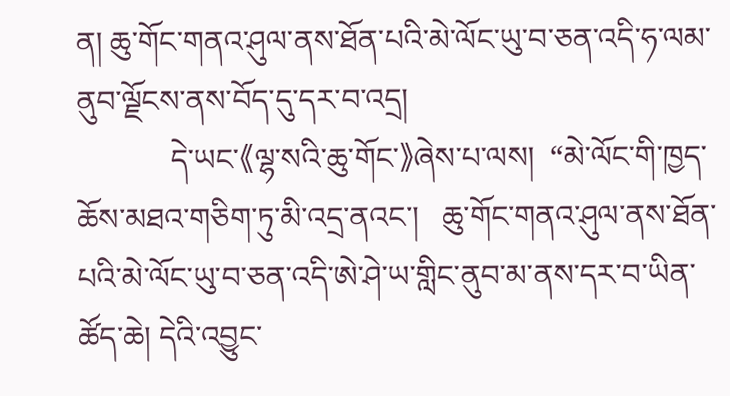ན། ཆུ་གོང་གནའ་ཤུལ་ནས་ཐོན་པའི་མེ་ལོང་ཡུ་བ་ཅན་འདི་ཧ་ལམ་ནུབ་ལྗོངས་ནས་བོད་དུ་དར་བ་འདྲ།
            དེ་ཡང་《ལྷ་སའི་ཆུ་གོང་》ཞེས་པ་ལས།  “མེ་ལོང་གི་ཁྱད་ཆོས་མཐའ་གཅིག་ཏུ་མི་འདྲ་ནའང་།   ཆུ་གོང་གནའ་ཤུལ་ནས་ཐོན་པའི་མེ་ལོང་ཡུ་བ་ཅན་འདི་ཨེ་ཤེ་ཡ་གླིང་ནུབ་མ་ནས་དར་བ་ཡིན་ཚོད་ཆེ། དེའི་འབྱུང་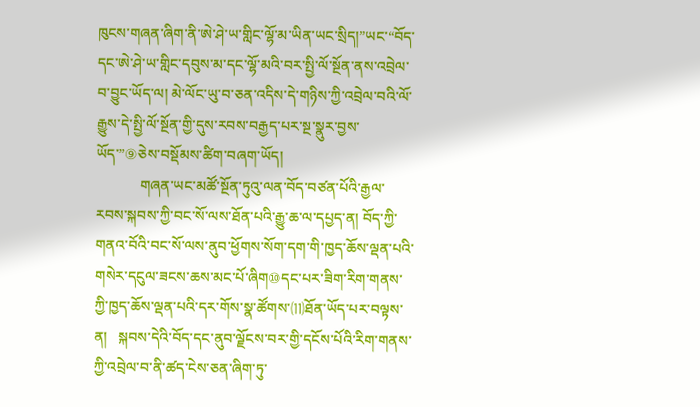ཁུངས་གཞན་ཞིག་ནི་ཨེ་ཤེ་ཡ་གླིང་ལྷོ་མ་ཡིན་ཡང་སྲིད།”ཡང་“བོད་དང་ཨེ་ཤེ་ཡ་གླིང་དབུས་མ་དང་ལྷོ་མའི་བར་སྤྱི་ལོ་སྔོན་ནས་འབྲེལ་བ་བྱུང་ཡོད་ལ། མེ་ལོང་ཡུ་བ་ཅན་འདིས་དེ་གཉིས་ཀྱི་འབྲེལ་བའི་ལོ་རྒྱུས་དེ་སྤྱི་ལོ་སྔོན་གྱི་དུས་རབས་བརྒྱད་པར་སྔ་སྣུར་བྱས་ཡོད་”⑨ཅེས་བསྡོམས་ཚིག་བཞག་ཡོད།
            གཞན་ཡང་མཚོ་སྔོན་ཏུའུ་ལན་བོད་བཙན་པོའི་རྒྱལ་རབས་སྐབས་ཀྱི་བང་སོ་ལས་ཐོན་པའི་རྒྱུ་ཆ་ལ་དཔྱད་ན། བོད་ཀྱི་གནའ་བོའི་བང་སོ་ལས་ནུབ་ཕྱོགས་སོག་དག་གི་ཁྱད་ཆོས་ལྡན་པའི་གསེར་དངུལ་ཟངས་ཆས་མང་པོ་ཞིག⑩དང་པར་ཟིག་རིག་གནས་ཀྱི་ཁྱད་ཆོས་ལྡན་པའི་དར་གོས་སྣ་ཚོགས་⑾ཐོན་ཡོད་པར་བལྟས་ན།   སྐབས་དེའི་བོད་དང་ནུབ་ལྗོངས་བར་གྱི་དངོས་པོའི་རིག་གནས་ཀྱི་འབྲེལ་བ་ནི་ཚད་ངེས་ཅན་ཞིག་ཏུ་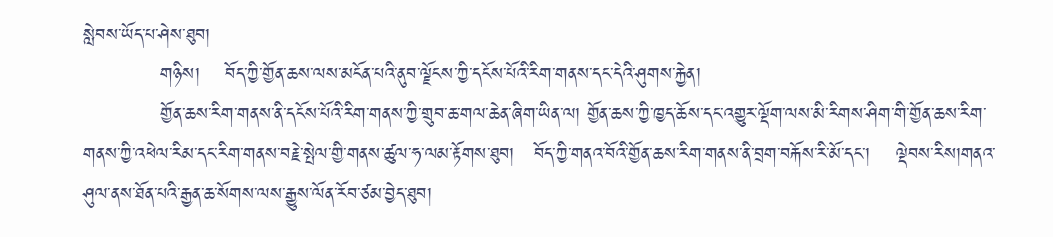སླེབས་ཡོད་པ་ཤེས་ཐུབ།
            གཉིས།    བོད་ཀྱི་གྱོན་ཆས་ལས་མངོན་པའི་ནུབ་ལྗོངས་ཀྱི་དངོས་པོའི་རིག་གནས་དང་དེའི་ཤུགས་རྐྱེན།
            གྱོན་ཆས་རིག་གནས་ནི་དངོས་པོའི་རིག་གནས་ཀྱི་གྲུབ་ཆ་གལ་ཆེན་ཞིག་ཡིན་ལ། གྱོན་ཆས་ཀྱི་ཁྱད་ཆོས་དང་འགྱུར་ལྡོག་ལས་མི་རིགས་ཤིག་གི་གྱོན་ཆས་རིག་གནས་ཀྱི་འཕེལ་རིམ་དང་རིག་གནས་བརྗེ་སྤེལ་གྱི་གནས་ཚུལ་ཧ་ལམ་རྟོགས་ཐུབ།   བོད་ཀྱི་གནའ་བོའི་གྱོན་ཆས་རིག་གནས་ནི་བྲག་བརྐོས་རི་མོ་དང་།    ལྡེབས་རིས།གནའ་ཤུལ་ནས་ཐོན་པའི་རྒྱན་ཆ་སོགས་ལས་རྒྱུས་ལོན་རོབ་ཙམ་བྱེད་ཐུབ།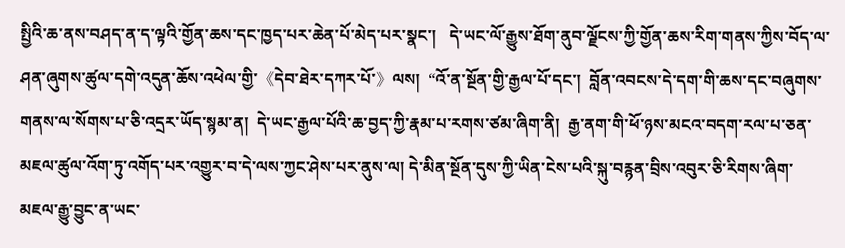སྤྱིའི་ཆ་ནས་བཤད་ན་ད་ལྟའི་གྱོན་ཆས་དང་ཁྱད་པར་ཆེན་པོ་མེད་པར་སྣང་།   དེ་ཡང་ལོ་རྒྱུས་ཐོག་ནུབ་ལྗོངས་ཀྱི་གྱོན་ཆས་རིག་གནས་ཀྱིས་བོད་ལ་ཤན་ཞུགས་ཚུལ་དགེ་འདུན་ཆོས་འཕེལ་གྱི་《དེབ་ཐེར་དཀར་པོ་》ལས།  “འོ་ན་སྔོན་གྱི་རྒྱལ་པོ་དང་།  བློན་འབངས་དེ་དག་གི་ཆས་དང་བཞུགས་གནས་ལ་སོགས་པ་ཅི་འདྲར་ཡོད་སྙམ་ན།  དེ་ཡང་རྒྱལ་པོའི་ཆ་བྱད་ཀྱི་རྣམ་པ་རགས་ཙམ་ཞིག་ནི།  རྒྱ་ནག་གི་ཕོ་ཉས་མངའ་བདག་རལ་པ་ཅན་མཇལ་ཚུལ་འོག་ཏུ་འགོད་པར་འགྱུར་བ་དེ་ལས་ཀྱང་ཤེས་པར་ནུས་ལ། དེ་མིན་སྔོན་དུས་ཀྱི་ཡིན་ངེས་པའི་སྐུ་བརྙན་བྲིས་འབུར་ཅི་རིགས་ཞིག་མཇལ་རྒྱུ་བྱུང་ན་ཡང་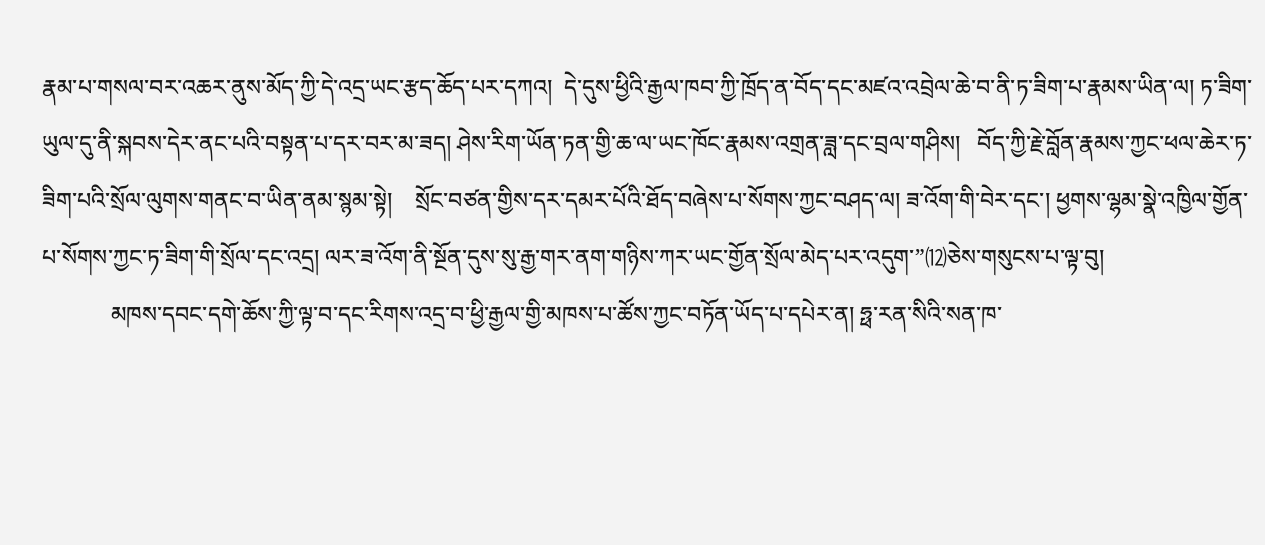རྣམ་པ་གསལ་བར་འཆར་ནུས་མོད་ཀྱི་དེ་འདྲ་ཡང་རྩད་ཆོད་པར་དཀའ།  དེ་དུས་ཕྱིའི་རྒྱལ་ཁབ་ཀྱི་ཁྲོད་ན་བོད་དང་མཛའ་འབྲེལ་ཆེ་བ་ནི་ཏ་ཟིག་པ་རྣམས་ཡིན་ལ། ཏ་ཟིག་ཡུལ་དུ་ནི་སྐབས་དེར་ནང་པའི་བསྟན་པ་དར་བར་མ་ཟད། ཤེས་རིག་ཡོན་ཏན་གྱི་ཆ་ལ་ཡང་ཁོང་རྣམས་འགྲན་ཟླ་དང་བྲལ་གཤིས།   བོད་ཀྱི་རྗེ་བློན་རྣམས་ཀྱང་ཕལ་ཆེར་ཏ་ཟིག་པའི་སྲོལ་ལུགས་གནང་བ་ཡིན་ནམ་སྙམ་སྟེ།    སྲོང་བཙན་གྱིས་དར་དམར་པོའི་ཐོད་བཞེས་པ་སོགས་ཀྱང་བཤད་ལ། ཟ་འོག་གི་བེར་དང་། ཕྱགས་ལྷམ་སྣེ་འཁྱིལ་གྱོན་པ་སོགས་ཀྱང་ཏ་ཟིག་གི་སྲོལ་དང་འདྲ། ལར་ཟ་འོག་ནི་སྔོན་དུས་སུ་རྒྱ་གར་ནག་གཉིས་ཀར་ཡང་གྱོན་སྲོལ་མེད་པར་འདུག་”⑿ཅེས་གསུངས་པ་ལྟ་བུ།
            མཁས་དབང་དགེ་ཆོས་ཀྱི་ལྟ་བ་དང་རིགས་འདྲ་བ་ཕྱི་རྒྱལ་གྱི་མཁས་པ་ཚོས་ཀྱང་བཏོན་ཡོད་པ་དཔེར་ན། ཧྥ་རན་སིའི་སན་ཁ་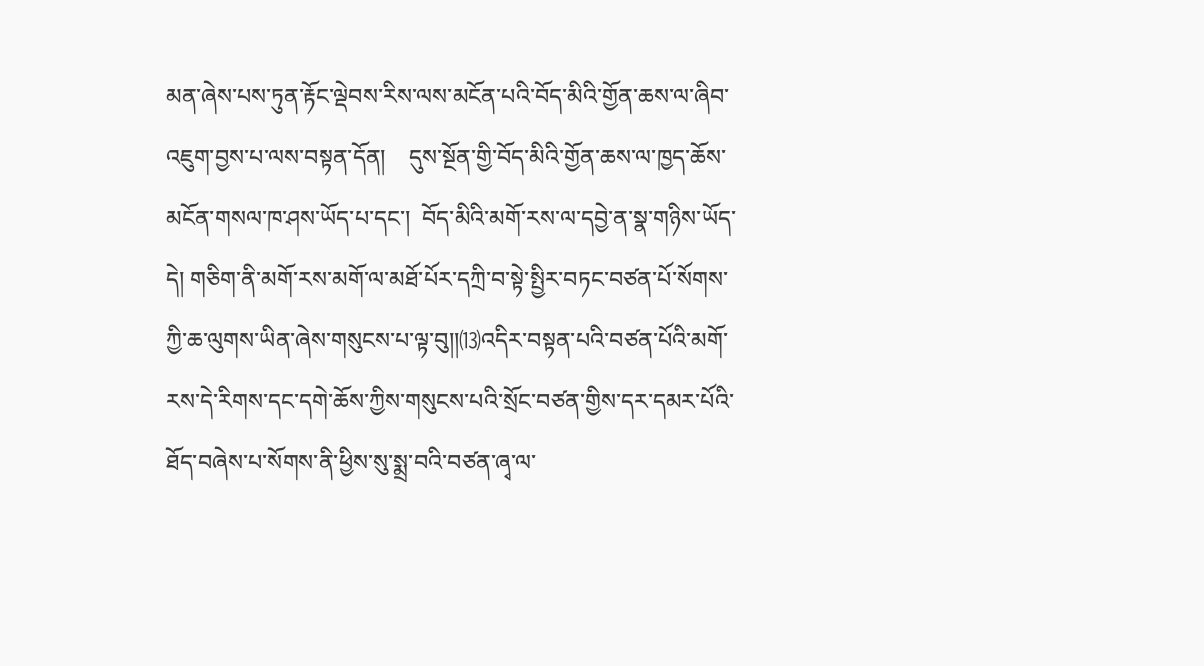མན་ཞེས་པས་ཏུན་རྟོང་ལྡེབས་རིས་ལས་མངོན་པའི་བོད་མིའི་གྱོན་ཆས་ལ་ཞིབ་འཇུག་བྱས་པ་ལས་བསྟན་དོན།    དུས་སྔོན་གྱི་བོད་མིའི་གྱོན་ཆས་ལ་ཁྱད་ཆོས་མངོན་གསལ་ཁ་ཤས་ཡོད་པ་དང་།  བོད་མིའི་མགོ་རས་ལ་དབྱེ་ན་སྣ་གཉིས་ཡོད་དེ། གཅིག་ནི་མགོ་རས་མགོ་ལ་མཐོ་པོར་དཀྲི་བ་སྟེ་སྤྱིར་བཏང་བཙན་པོ་སོགས་ཀྱི་ཆ་ལུགས་ཡིན་ཞེས་གསུངས་པ་ལྟ་བུ།།⒀འདིར་བསྟན་པའི་བཙན་པོའི་མགོ་རས་དེ་རིགས་དང་དགེ་ཆོས་ཀྱིས་གསུངས་པའི་སྲོང་བཙན་གྱིས་དར་དམར་པོའི་ཐོད་བཞེས་པ་སོགས་ནི་ཕྱིས་སུ་སྨྲ་བའི་བཙན་ཞྭ་ལ་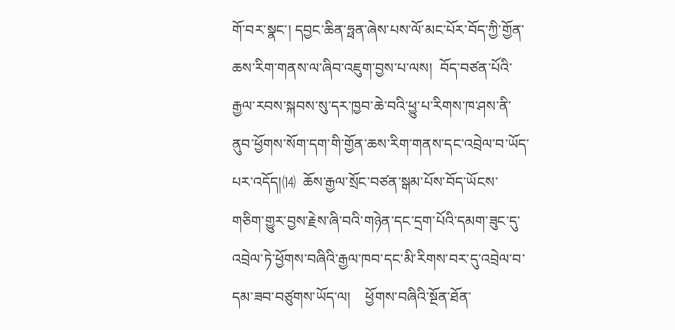གོ་བར་སྣང་། དབྱང་ཆིན་ཧྥན་ཞེས་པས་ལོ་མང་པོར་བོད་ཀྱི་གྱོན་ཆས་རིག་གནས་ལ་ཞིབ་འཇུག་བྱས་པ་ལས།  བོད་བཙན་པོའི་རྒྱལ་རབས་སྐབས་སུ་དར་ཁྱབ་ཆེ་བའི་ཕྱུ་པ་རིགས་ཁ་ཤས་ནི་ནུབ་ཕྱོགས་སོག་དག་གི་གྱོན་ཆས་རིག་གནས་དང་འབྲེལ་བ་ཡོད་པར་འདོད།⒁  ཆོས་རྒྱལ་སྲོང་བཙན་སྒམ་པོས་བོད་ཡོངས་གཅིག་གྱུར་བྱས་རྗེས་ཞི་བའི་གཉེན་དང་དྲག་པོའི་དམག་ཟུང་དུ་འབྲེལ་ཏེ་ཕྱོགས་བཞིའི་རྒྱལ་ཁབ་དང་མི་རིགས་བར་དུ་འབྲེལ་བ་དམ་ཟབ་བཙུགས་ཡོད་ལ།    ཕྱོགས་བཞིའི་སྔོན་ཐོན་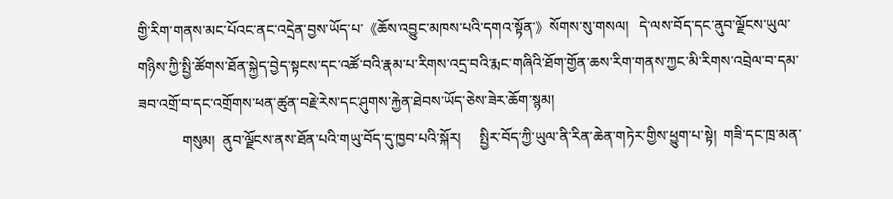གྱི་རིག་གནས་མང་པོའང་ནང་འདྲེན་བྱས་ཡོད་པ་《ཆོས་འབྱུང་མཁས་པའི་དགའ་སྟོན་》སོགས་སུ་གསལ།   དེ་ལས་བོད་དང་ནུབ་ལྗོངས་ཡུལ་གཉིས་ཀྱི་སྤྱི་ཚོགས་ཐོན་སྐྱེད་བྱེད་སྟངས་དང་འཚོ་བའི་རྣམ་པ་རིགས་འདྲ་བའི་རྨང་གཞིའི་ཐོག་གྱོན་ཆས་རིག་གནས་ཀྱང་མི་རིགས་འབྲེལ་བ་དམ་ཟབ་འགྲོ་བ་དང་འགྲོགས་ཕན་ཚུན་བརྗེ་རེས་དང་ཤུགས་རྐྱེན་ཐེབས་ཡོད་ཅེས་ཟེར་ཆོག་སྙམ།
            གསུམ།  ནུབ་ལྗོངས་ནས་ཐོན་པའི་གཡུ་བོད་དུ་ཁྱབ་པའི་སྐོར།     སྤྱིར་བོད་ཀྱི་ཡུལ་ནི་རིན་ཆེན་གཏེར་གྱིས་ཕྱུག་པ་སྟེ།  གཟི་དང་ཁྲ་མན་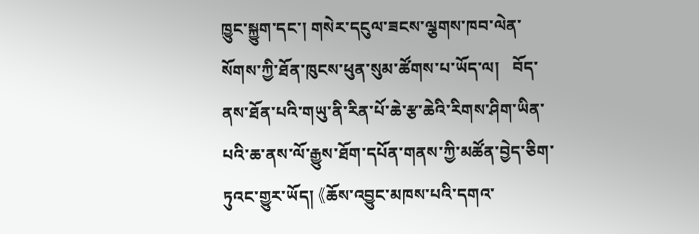ཁྱུང་སྐྱུག་དང་། གསེར་དངུལ་ཟངས་ལྕགས་ཁབ་ལེན་སོགས་ཀྱི་ཐོན་ཁུངས་ཕུན་སུམ་ཚོགས་པ་ཡོད་ལ།   བོད་ནས་ཐོན་པའི་གཡུ་ནི་རིན་པོ་ཆེ་རྩ་ཆེའི་རིགས་ཤིག་ཡིན་པའི་ཆ་ནས་ལོ་རྒྱུས་ཐོག་དཔོན་གནས་ཀྱི་མཚོན་བྱེད་ཅིག་ཏུའང་གྱུར་ཡོད། 《ཆོས་འབྱུང་མཁས་པའི་དགའ་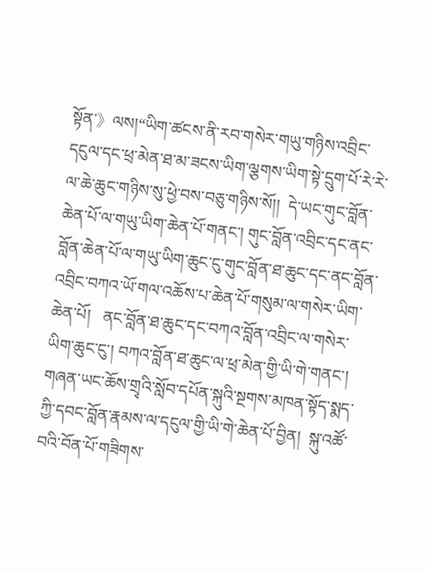སྟོན་》ལས།“ཡིག་ཚངས་ནི་རབ་གསེར་གཡུ་གཉིས་འབྲིང་དངུལ་དང་ཕྲ་མེན་ཐ་མ་ཟངས་ཡིག་ལྕགས་ཡིག་སྟེ་དྲུག་པོ་རེ་རེ་ལ་ཆེ་ཆུང་གཉིས་སུ་ཕྱེ་བས་བཅུ་གཉིས་སོ།།  དེ་ཡང་གུང་བློན་ཆེན་པོ་ལ་གཡུ་ཡིག་ཆེན་པོ་གནང་། གུང་བློན་འབྲིང་དང་ནང་བློན་ཆེན་པོ་ལ་གཡུ་ཡིག་ཆུང་ངུ་གུང་བློན་ཐ་ཆུང་དང་ནང་བློན་འབྲིང་བཀའ་ཡོ་གལ་འཆོས་པ་ཆེན་པོ་གསུམ་ལ་གསེར་ཡིག་ཆེན་པོ།   ནང་བློན་ཐ་ཆུང་དང་བཀའ་བློན་འབྲིང་ལ་གསེར་ཡིག་ཆུང་ངུ་། བཀའ་བློན་ཐ་ཆུང་ལ་ཕྲ་མེན་གྱི་ཡི་གེ་གནང་།   གཞན་ཡང་ཆོས་གྲྭའི་སློབ་དཔོན་སྐུའི་སྔགས་མཁན་སྟོད་སྨད་ཀྱི་དབང་བློན་རྣམས་ལ་དངུལ་གྱི་ཡི་གེ་ཆེན་པོ་བྱིན།  སྐུ་འཚོ་བའི་བོན་པོ་གཟིགས་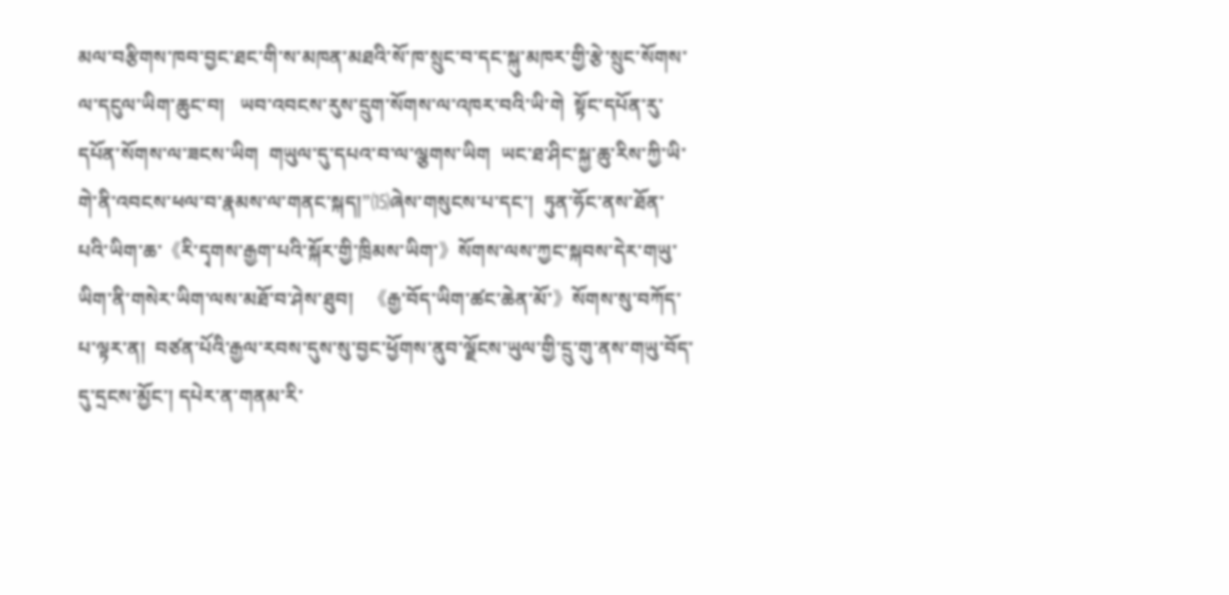མལ་བརྩིགས་ཁབ་བྱང་ཐང་གི་ས་མཁན་མཐའི་སོ་ཁ་སྲུང་བ་དང་སྐུ་མཁར་གྱི་རྩེ་སྲུང་སོགས་ལ་དངུལ་ཡིག་ཆུང་བ།   ཡབ་འབངས་རུས་དྲུག་སོགས་ལ་འཁར་བའི་ཡི་གེ  སྟོང་དཔོན་རུ་དཔོན་སོགས་ལ་ཟངས་ཡིག  གཡུལ་དུ་དཔའ་བ་ལ་ལྕགས་ཡིག  ཡང་ཐ་ཤིང་སྐྱ་ཆུ་རིས་ཀྱི་ཡི་གེ་ནི་འབངས་ཕལ་བ་རྣམས་ལ་གནང་སྐད།”⒂ཞེས་གསུངས་པ་དང་།  ཏུན་ཧོང་ནས་ཐོན་པའི་ཡིག་ཆ་《རི་དྭགས་རྒྱག་པའི་སྐོར་གྱི་ཁྲིམས་ཡིག་》སོགས་ལས་ཀྱང་སྐབས་དེར་གཡུ་ཡིག་ནི་གསེར་ཡིག་ལས་མཐོ་བ་ཤེས་ཐུབ།   《རྒྱ་བོད་ཡིག་ཚང་ཆེན་མོ་》སོགས་སུ་བཀོད་པ་ལྟར་ན།  བཙན་པོའི་རྒྱལ་རབས་དུས་སུ་བྱང་ཕྱོགས་ནུབ་ལྗོངས་ཡུལ་གྱི་དྲུ་གུ་ནས་གཡུ་བོད་དུ་དྲངས་མྱོང་། དཔེར་ན་གནམ་རི་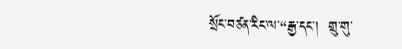སྲོང་བཙན་རིང་ལ་“རྒྱ་དང་།  གྲུ་གུ་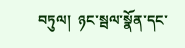བཏུལ།  ཉང་སྦལ་སྣོན་དང་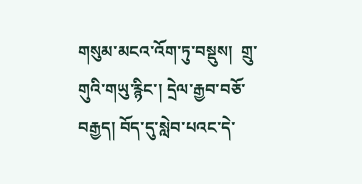གསུམ་མངའ་འོག་ཏུ་བསྡུས།  གྲུ་གུའི་གཡུ་རྙིང་། དྲེལ་རྒྱབ་བཅོ་བརྒྱད། བོད་དུ་སླེབ་པའང་དེ་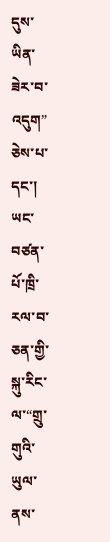དུས་ཡིན་ཟེར་བ་འདུག”  ཅེས་པ་དང་། ཡང་བཙན་པོ་ཁྲི་རལ་བ་ཅན་གྱི་སྐུ་རིང་ལ་“གྲུ་གུའི་ཡུལ་ནས་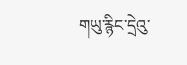གཡུ་རྙིང་དྲེའུ་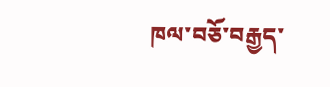ཁལ་བཅོ་བརྒྱད་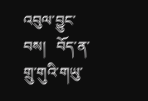འབུལ་བྱུང་བས།   བོད་ན་གྲུ་གུའི་གཡུ་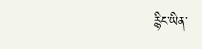རྙིང་ཡིན་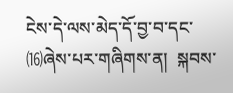ངེས་དེ་ལས་མེད་དོ་བྱ་བ་དང་⒃ཞེས་པར་གཞིགས་ན།  སྐབས་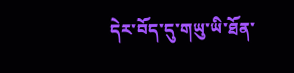དེར་བོད་དུ་གཡུ་ཡི་ཐོན་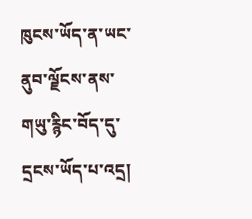ཁུངས་ཡོད་ན་ཡང་ནུབ་ལྗོངས་ནས་གཡུ་རྙིང་བོད་དུ་དྲངས་ཡོད་པ་འདྲ།